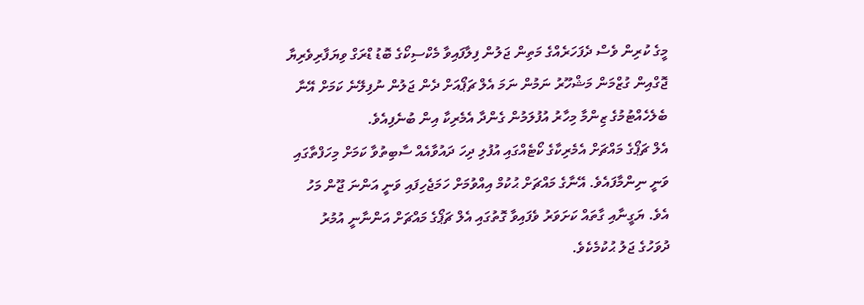މީގެ ކުރިން ވެސް ދެފަހަރެއްގެ މަތިން ޖަލުން ފިލާފައިވާ މެކްސިކޯގެ ބޮޑު ޑްރަގް ވިޔަފާރިވެރިޔާ ޖޮގްއިން ގުޒްމަން މަޝްހޫރު ނަމުން ނަމަ އެލް ޗަޕޯއަށް ދެން ޖަލުން ނުފިލޭނެ ކަމަށް އޭނާ ބެލެހެއްޓުމުގެ ޒިންމާ މިހާރު އުފުލަމުން ގެންދާ އެމެރިކާ އިން ބުނެފިއެވެ.
އެލް ޗަޕޯގެ މައްޗަށް އެމެރިކާގެ ކޯޓެއްގައި އުފުލި ދިހަ ދައުވާއެއް ސާބިތުވާ ކަމަށް މިހަފްތާގައި ވަނީ ނިންމާފައެވެ. އޭނާގެ މައްޗަށް ޙުކުމް އިއްވުމަށް ހަމަޖެހިފައި ވަނީ އަންނަ ޖޫން މަހު އެވެ. ޔަގީނާއި ގާތައް ކަށަވަރު ވެފައިވާ ގޮތުގައި އެލް ޗަޕޯގެ މައްޗަށް އަންނާނީ އުމުރު ދުވަހުގެ ޖަލު ޙުކުމެކެވެ.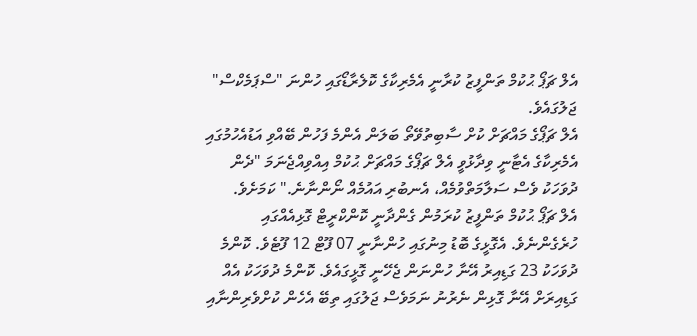އެލް ޗަޕޯ ޙުކުމް ތަންފީޒު ކުރާނީ އެމެރިކާގެ ކޮލެރާޑޯގައި ހުންނަ "ސްޕަމެކްސް" ޖަލުގައެވެ.
އެލް ޗަޕޯގެ މައްޗަށް ކުށް ސާބިތުވޭތޯ ބަލަން އެންމެ ފަހުން ބޭއްވި އަޑުއެހުމުގައި އެމެރިކާގެ އެޓާނީ ވިދާޅުވީ އެލް ޗަޕޯގެ މައްޗަށް ޙުކުމް އިއްވިއްޖެނަމަ "ދެން ދުވަހަކު ވެސް ސަލާމަތްވުމެއް، އެނބުރި އައުމެއް ނޯންނާނެ." ކަމަށެވެ.
އެލް ޗަޕޯ ޙުކުމް ތަންފީޒު ކުރަމުން ގެންދާނީ ކޮންކްރީޓް ގޮޅިއެއްގައި ހުރެގެންނެވެ. އެގޮޅީގެ ބޮޑު މިނުގައި ހުންނާނީ 07 ފޫޓް 12 ފޫޓެވެ. ކޮންމެ ދުވަހަކު 23 ގަޑިއިރު އޭނާ ހުންނަން ޖެހޭނީ ގޮޅީގައެވެ. ކޮންމެ ދުވަހަކު އެއް ގަޑިއިރަށް އޭނާ ގޮޅިން ނެރުނު ނަމަވެސް ޖަލުގައި ތިބޭ އެހެން ކުށްވެރިންނާއި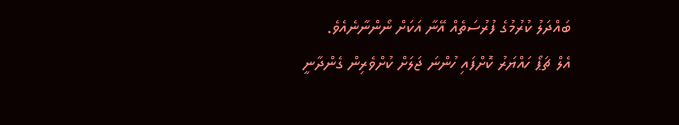ބައްދަލު ކުރުމުގެ ފުރުސަތެއް އޭނާ އަކަށް ނޯންނާނެއެވެ.
އެލް ޗަޕޯ ހައްޔަރު ކޮށްފައި ހުންނަ ޖަލަށް ކުށްވެރިން ގެންދާނީ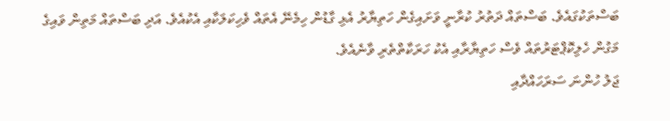ބަސްތަކުގައެވެ. ބަސްތައް ދަތުރު ކުރާނީ ވަށައިގެން ހަތިޔާރު އެޅި ގާޑުން ހިމެނޭ އެތައް ވެހިކަލަކާއި އެކުއެވެ. އަދި ބަސްތައް މަތިން ވައިގެ މަގުން ހެލިކޮޕްޓަރުތައް ވެސް ހަތިޔާރާއި އެކު ހަރަކާތްތެރި ވާނެއެވެ.
ޖަލު ހުންނަ ސަރަހައްދާއި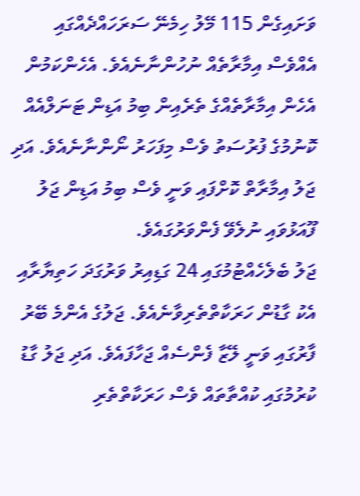ވަށައިގެން 115 މޭލު ހިމެނޭ ސަރަހައްދެއްގައި އެއްވެސް އިމާރާތެއް ނުހުންނާނެއެވެ. އެހެންކަމުން އެހެން އިމާރާތެއްގެ ތެރެއިން ބިމު އަޑިން ޓަނަލްއެއް ކޮނުމުގެ ފުރުސަތު ވެސް މިފަހަރު ނޯންނާނެއެވެ. އަދި ޖަލު އިމާރާތް ކޮށްފައި ވަނީ ވެސް ބިމު އަޑިން ޖަލު ފޫއަޅުވައި ނުލެވޭ ފެންވަރުގައެވެ.
ޖަލު ބެލެހެއްޓުމުގައި 24 ގަޑިއިރު ވަރުގަދަ ހަތިޔާރާއި އެކު ގާޑުން ހަރަކާތްތެރިވާނެއެވެ. ޖަލުގެ އެންމެ ބޭރު ފާރުގައި ވަނީ ލޭޒާ ފެންސެއް ޖަހާފައެވެ. އަދި ޖަލު ގާޑު ކުރުމުގައި ކުއްތާތައް ވެސް ހަރަކާތްތެރި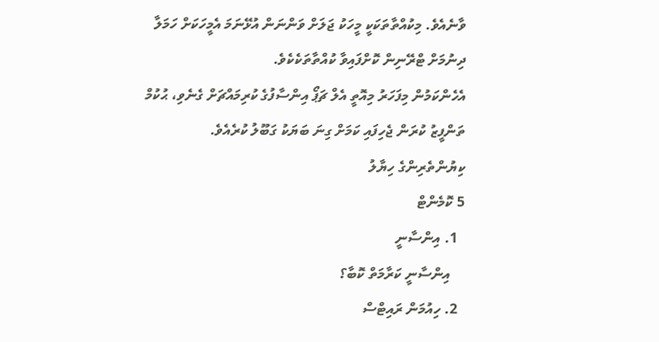ވާނެއެވެ. މިކުއްތާތަކަކީ މީހަކު ޖަލަށް ވަންނަން އުޅޭނަމަ އެމީހަކަށް ހަމަލާ ދިނުމަށް ޓްރޭނިން ކޮށްފައިވާ ކުއްތާތަކެކެވެ.
އެހެންކަމުން މިފަހަރު މިއޮތީ އެލް ޗަޕޯ އިންސާފުގެ ކުރިމައްޗަށް ގެނެވި، ޙުކުމް ތަންފީޒު ކުރަން ޖެހިފައި ކަމަށް ގިނަ ބަޔަކު ގަބޫލު ކުރެއެވެ.
ކިޔުންތެރިންގެ ހިޔާލު
5 ކޮމެންޓް
  1. އިންސާނީ
    އިންސާނީ ކަރާމަތް ކޮބާ؟
  2. ހިއުމަން ރައިޓްސް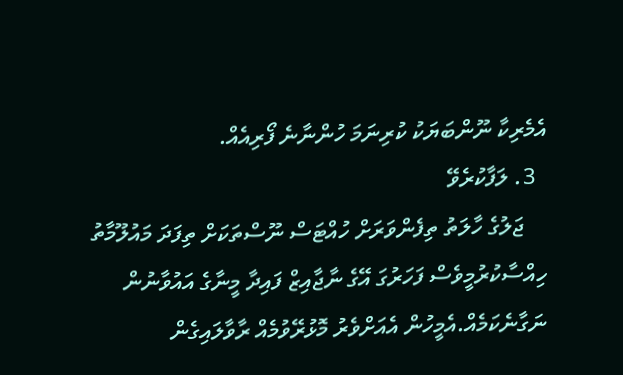އެމެރިކާ ނޫންބަޔަކު ކުރިނަމަ ހުންނާނެ ފޯރިއެއް.
  3. ލަފާކުރެވޭ
    ޖަލުގެ ހާލަތު ތިފެންވަރަށް ހުއްޓަސް ނޫސްތަކަށް ތިފަދަ މައުލޫމާތު ހިއްސާކުރުމީވެސް ފަހަރުގަ އޭގެ ނާޖާއިޒް ފައިދާ މީނާގެ އައުވާނުން ނަގާނެކަމެއް.އެމީހުން އެއަށްވެރު މޮޅުރޭވުމެއް ރާވާލައިގެން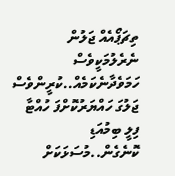ތިޗަޕޯއެއް ޖަލުން ނެރެލުމަކީވެސް ހަމަވެދާނެކަމެއް..ކުރީންވެސް ޖަލުގަ ހައްޔަރުކޮށްފަ ހުއްޓާ ފިލީ ބިމުއަޑި ކޮނެގެން..މުސަޅަކަށް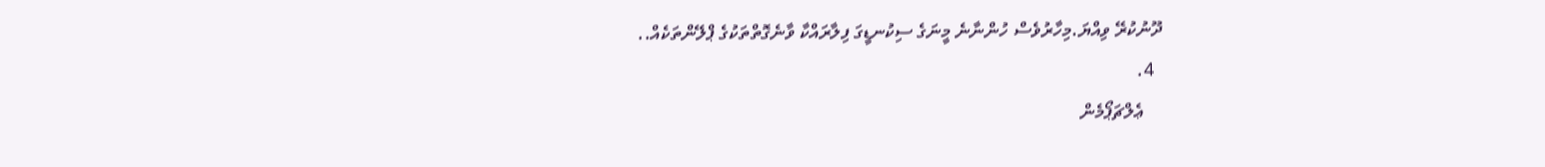ދޫނުކުރޭ ވިއްޔަ.މިހާރުވެސް ހުންނާނެ މީނަގެ ސިކުނޑީގަ ފިލާރައްކާ ވާނެގޮތްތަކުގެ ޕްލޭންތަކެއް..
  4.
    ޢެލްޗަޕޯމެން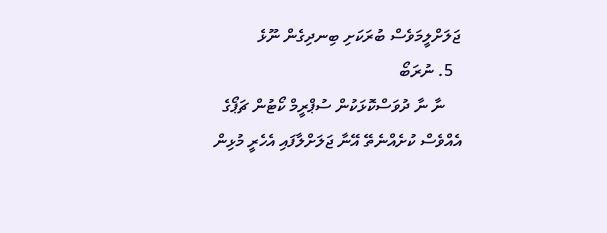ޖަލަށްލީމަވެސް ބުރަކަށި ބިނދިގެން ނޫޅެ
  5. ނުރަބޯ
    ނާ ނާ ދުވަސްކޮޅަކުން ސުޕްރީމް ކޯޓުން ޗަޕޯގެ އެއްވެސް ކުށެއްނެތޭ އޭނާ ޖަލަށްލާފައި އެހެރީ މުޅިން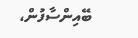ބޭއިންސާފުން،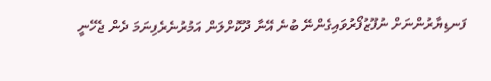ފަނޑިޔާރުންނަށް ނުފޫޒުފޯރުވައިގެންނޭ ބުނެ އޭނާ ދޫކޮށްލަން އަމުރުނެރެފިނަމަ ދެން ޖެހޭނީ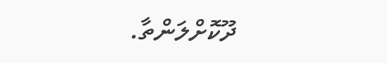ދޫކޮށްލަންތާ.